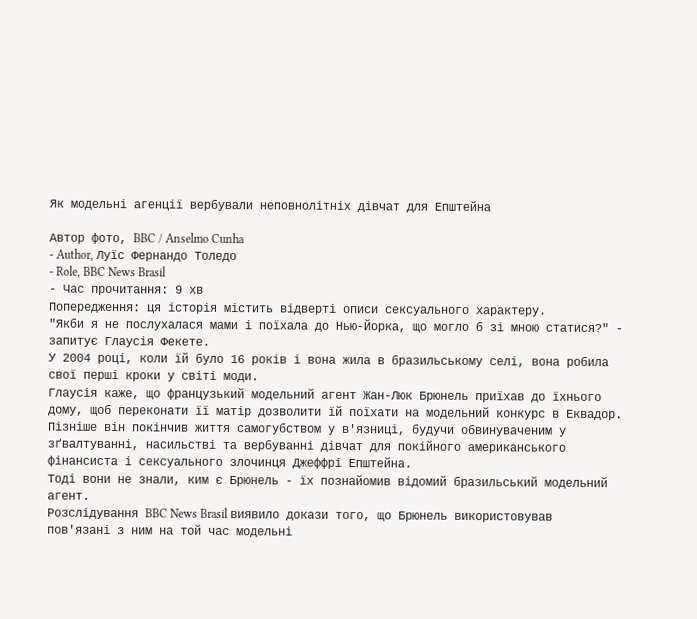Як модельні агенції вербували неповнолітніх дівчат для Епштейна

Автор фото, BBC / Anselmo Cunha
- Author, Луїс Фернандо Толедо
- Role, BBC News Brasil
- Час прочитання: 9 хв
Попередження: ця історія містить відверті описи сексуального характеру.
"Якби я не послухалася мами і поїхала до Нью-Йорка, що могло б зі мною статися?" - запитує Глаусія Фекете.
У 2004 році, коли їй було 16 років і вона жила в бразильському селі, вона робила свої перші кроки у світі моди.
Глаусія каже, що французький модельний агент Жан-Люк Брюнель приїхав до їхнього дому, щоб переконати її матір дозволити їй поїхати на модельний конкурс в Еквадор.
Пізніше він покінчив життя самогубством у в'язниці, будучи обвинуваченим у зґвалтуванні, насильстві та вербуванні дівчат для покійного американського фінансиста і сексуального злочинця Джеффрі Епштейна.
Тоді вони не знали, ким є Брюнель - їх познайомив відомий бразильський модельний агент.
Розслідування BBC News Brasil виявило докази того, що Брюнель використовував пов'язані з ним на той час модельні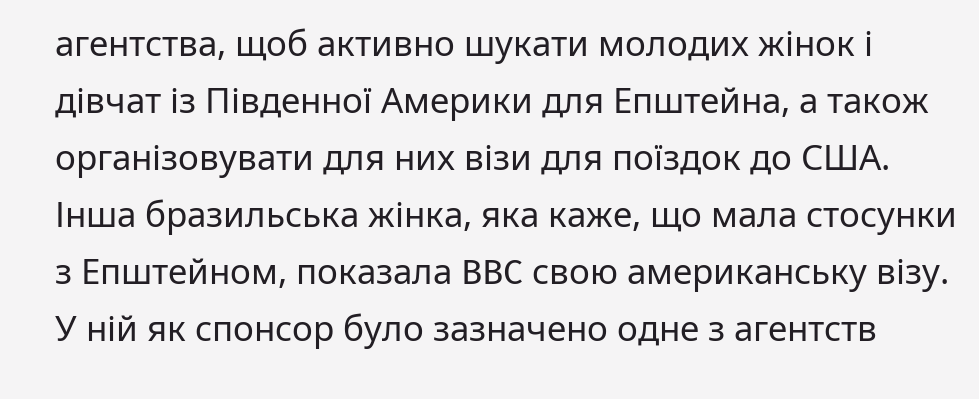агентства, щоб активно шукати молодих жінок і дівчат із Південної Америки для Епштейна, а також організовувати для них візи для поїздок до США.
Інша бразильська жінка, яка каже, що мала стосунки з Епштейном, показала BBC свою американську візу.
У ній як спонсор було зазначено одне з агентств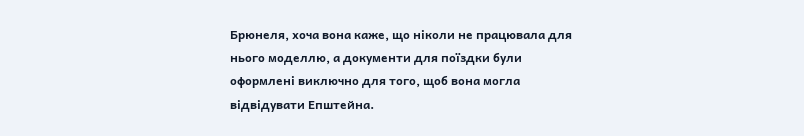Брюнеля, хоча вона каже, що ніколи не працювала для нього моделлю, а документи для поїздки були оформлені виключно для того, щоб вона могла відвідувати Епштейна.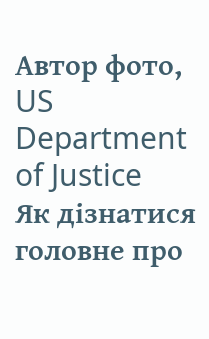Автор фото, US Department of Justice
Як дізнатися головне про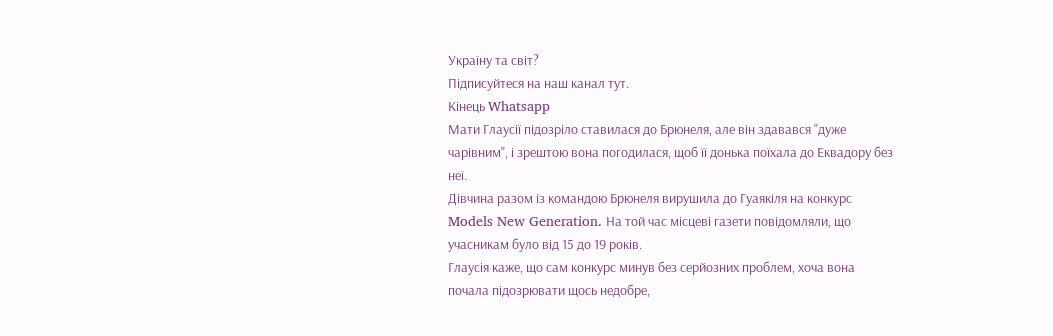Україну та світ?
Підписуйтеся на наш канал тут.
Кінець Whatsapp
Мати Глаусії підозріло ставилася до Брюнеля, але він здавався "дуже чарівним", і зрештою вона погодилася, щоб її донька поїхала до Еквадору без неї.
Дівчина разом із командою Брюнеля вирушила до Гуаякіля на конкурс Models New Generation. На той час місцеві газети повідомляли, що учасникам було від 15 до 19 років.
Глаусія каже, що сам конкурс минув без серйозних проблем, хоча вона почала підозрювати щось недобре,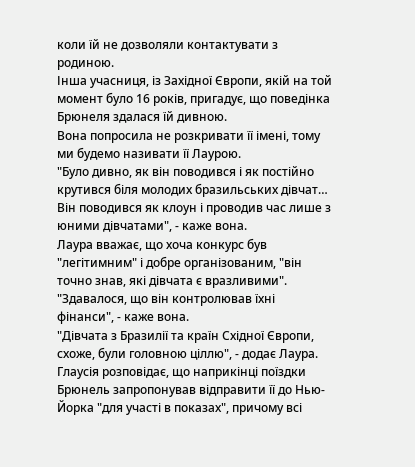коли їй не дозволяли контактувати з родиною.
Інша учасниця, із Західної Європи, якій на той момент було 16 років, пригадує, що поведінка Брюнеля здалася їй дивною.
Вона попросила не розкривати її імені, тому ми будемо називати її Лаурою.
"Було дивно, як він поводився і як постійно крутився біля молодих бразильських дівчат… Він поводився як клоун і проводив час лише з юними дівчатами", - каже вона.
Лаура вважає, що хоча конкурс був "легітимним" і добре організованим, "він точно знав, які дівчата є вразливими".
"Здавалося, що він контролював їхні фінанси", - каже вона.
"Дівчата з Бразилії та країн Східної Європи, схоже, були головною ціллю", - додає Лаура.
Глаусія розповідає, що наприкінці поїздки Брюнель запропонував відправити її до Нью-Йорка "для участі в показах", причому всі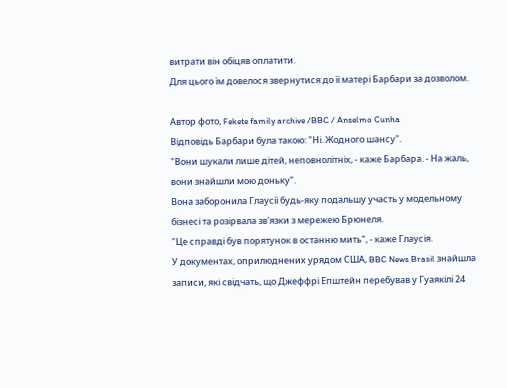витрати він обіцяв оплатити.
Для цього їм довелося звернутися до її матері Барбари за дозволом.

Автор фото, Fekete family archive /BBC / Anselmo Cunha
Відповідь Барбари була такою: "Ні. Жодного шансу".
"Вони шукали лише дітей, неповнолітніх, - каже Барбара. - На жаль, вони знайшли мою доньку".
Вона заборонила Глаусії будь-яку подальшу участь у модельному бізнесі та розірвала зв'язки з мережею Брюнеля.
"Це справді був порятунок в останню мить", - каже Глаусія.
У документах, оприлюднених урядом США, BBC News Brasil знайшла записи, які свідчать, що Джеффрі Епштейн перебував у Гуаякілі 24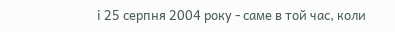і 25 серпня 2004 року - саме в той час, коли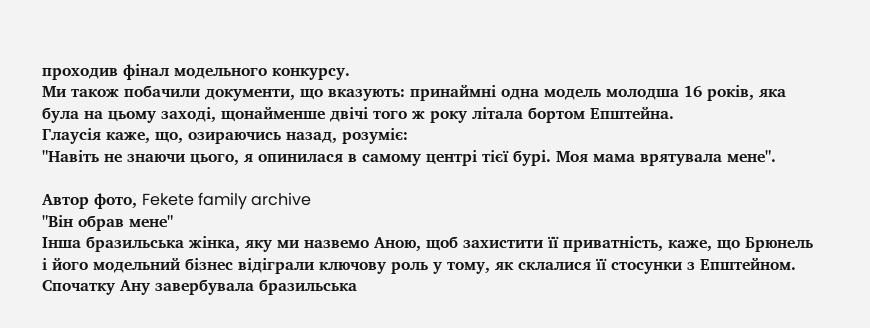проходив фінал модельного конкурсу.
Ми також побачили документи, що вказують: принаймні одна модель молодша 16 років, яка була на цьому заході, щонайменше двічі того ж року літала бортом Епштейна.
Глаусія каже, що, озираючись назад, розуміє:
"Навіть не знаючи цього, я опинилася в самому центрі тієї бурі. Моя мама врятувала мене".

Автор фото, Fekete family archive
"Він обрав мене"
Інша бразильська жінка, яку ми назвемо Аною, щоб захистити її приватність, каже, що Брюнель і його модельний бізнес відіграли ключову роль у тому, як склалися її стосунки з Епштейном.
Спочатку Ану завербувала бразильська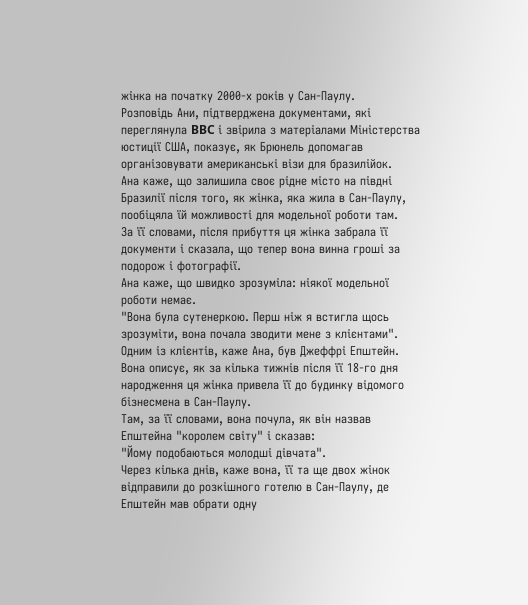жінка на початку 2000-х років у Сан-Паулу.
Розповідь Ани, підтверджена документами, які переглянула BBC і звірила з матеріалами Міністерства юстиції США, показує, як Брюнель допомагав організовувати американські візи для бразилійок.
Ана каже, що залишила своє рідне місто на півдні Бразилії після того, як жінка, яка жила в Сан-Паулу, пообіцяла їй можливості для модельної роботи там.
За її словами, після прибуття ця жінка забрала її документи і сказала, що тепер вона винна гроші за подорож і фотографії.
Ана каже, що швидко зрозуміла: ніякої модельної роботи немає.
"Вона була сутенеркою. Перш ніж я встигла щось зрозуміти, вона почала зводити мене з клієнтами".
Одним із клієнтів, каже Ана, був Джеффрі Епштейн.
Вона описує, як за кілька тижнів після її 18-го дня народження ця жінка привела її до будинку відомого бізнесмена в Сан-Паулу.
Там, за її словами, вона почула, як він назвав Епштейна "королем світу" і сказав:
"Йому подобаються молодші дівчата".
Через кілька днів, каже вона, її та ще двох жінок відправили до розкішного готелю в Сан-Паулу, де Епштейн мав обрати одну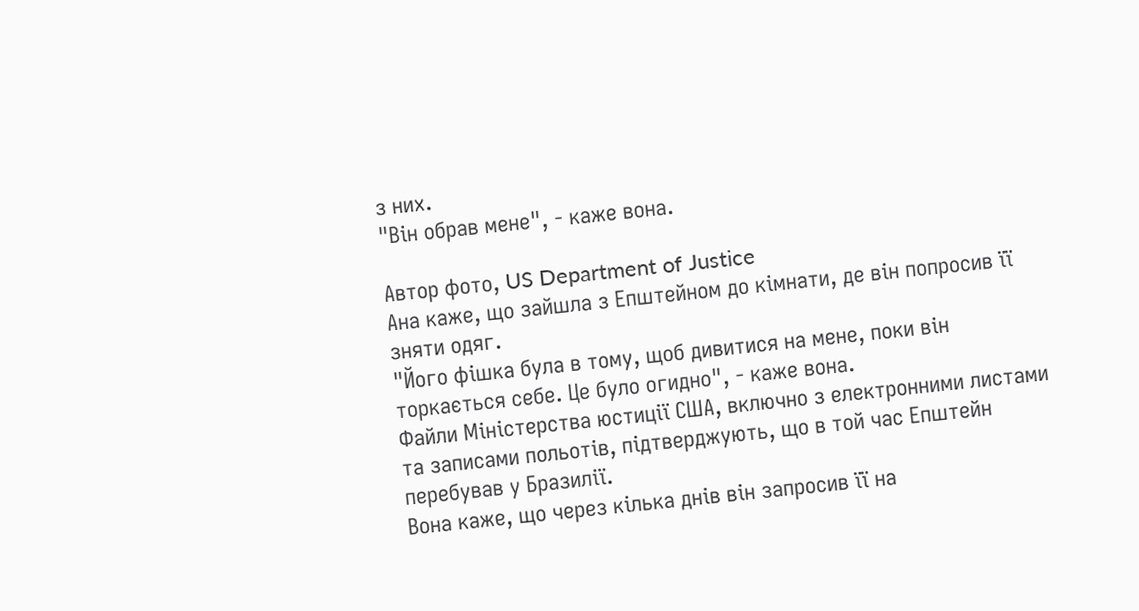з них.
"Він обрав мене", - каже вона.

Автор фото, US Department of Justice
Ана каже, що зайшла з Епштейном до кімнати, де він попросив її зняти одяг.
"Його фішка була в тому, щоб дивитися на мене, поки він торкається себе. Це було огидно", - каже вона.
Файли Міністерства юстиції США, включно з електронними листами та записами польотів, підтверджують, що в той час Епштейн перебував у Бразилії.
Вона каже, що через кілька днів він запросив її на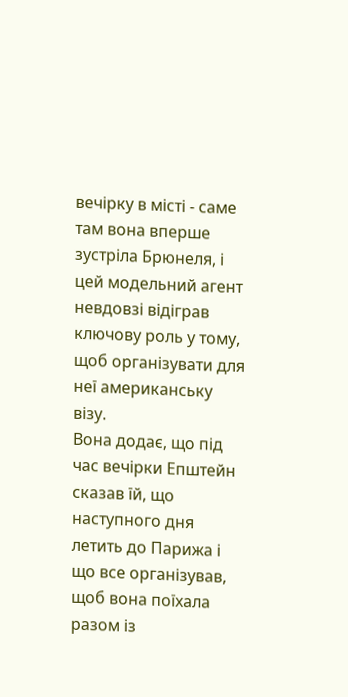вечірку в місті - саме там вона вперше зустріла Брюнеля, і цей модельний агент невдовзі відіграв ключову роль у тому, щоб організувати для неї американську візу.
Вона додає, що під час вечірки Епштейн сказав їй, що наступного дня летить до Парижа і що все організував, щоб вона поїхала разом із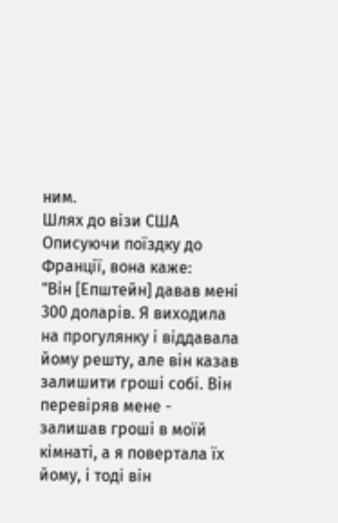ним.
Шлях до візи США
Описуючи поїздку до Франції, вона каже:
"Він [Епштейн] давав мені 300 доларів. Я виходила на прогулянку і віддавала йому решту, але він казав залишити гроші собі. Він перевіряв мене - залишав гроші в моїй кімнаті, а я повертала їх йому, і тоді він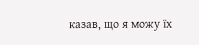казав, що я можу їх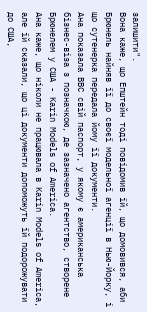залишити".
Вона каже, що Епштейн тоді повідомив їй, що домовився, аби Брюнель найняв її до своєї модельної агенції в Нью-Йорку, і що сутенерка передала йому її документи.
Ана показала BBC свій паспорт, у якому є американська бізнес-віза з позначкою, де зазначено агентство, створене Брюнелем у США - Karin Models of America.
Ана каже, що ніколи не працювала в Karin Models of America, але їй сказали, що ці документи допоможуть їй подорожувати до США,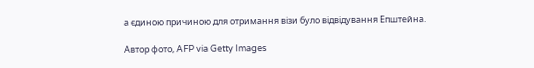а єдиною причиною для отримання візи було відвідування Епштейна.

Автор фото, AFP via Getty Images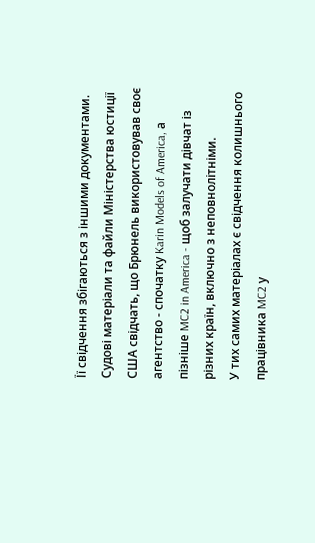Її свідчення збігаються з іншими документами.
Судові матеріали та файли Міністерства юстиції США свідчать, що Брюнель використовував своє агентство - спочатку Karin Models of America, а пізніше MC2 in America - щоб залучати дівчат із різних країн, включно з неповнолітніми.
У тих самих матеріалах є свідчення колишнього працівника MC2 у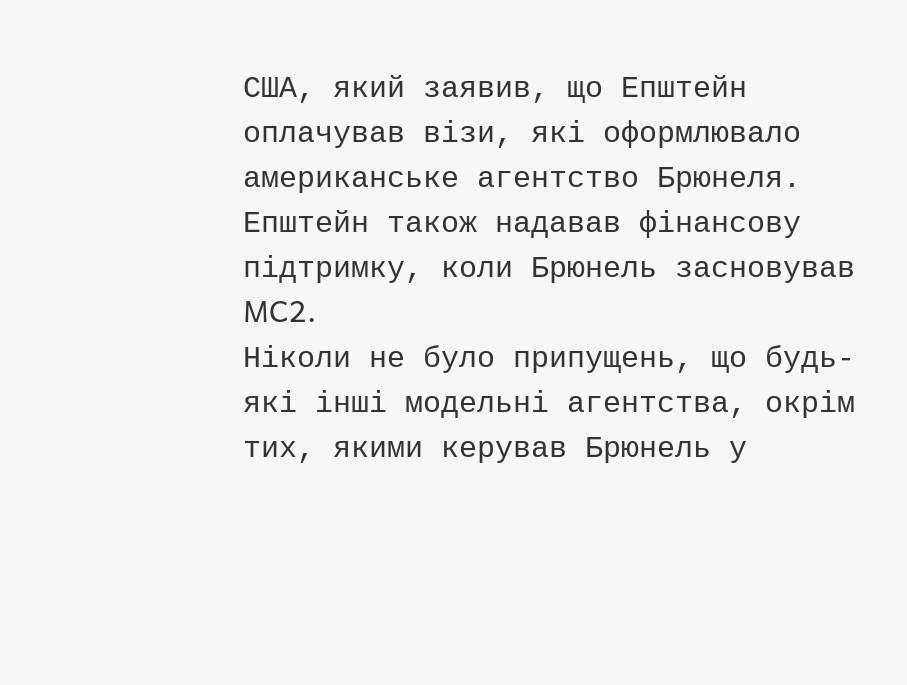США, який заявив, що Епштейн оплачував візи, які оформлювало американське агентство Брюнеля. Епштейн також надавав фінансову підтримку, коли Брюнель засновував MC2.
Ніколи не було припущень, що будь-які інші модельні агентства, окрім тих, якими керував Брюнель у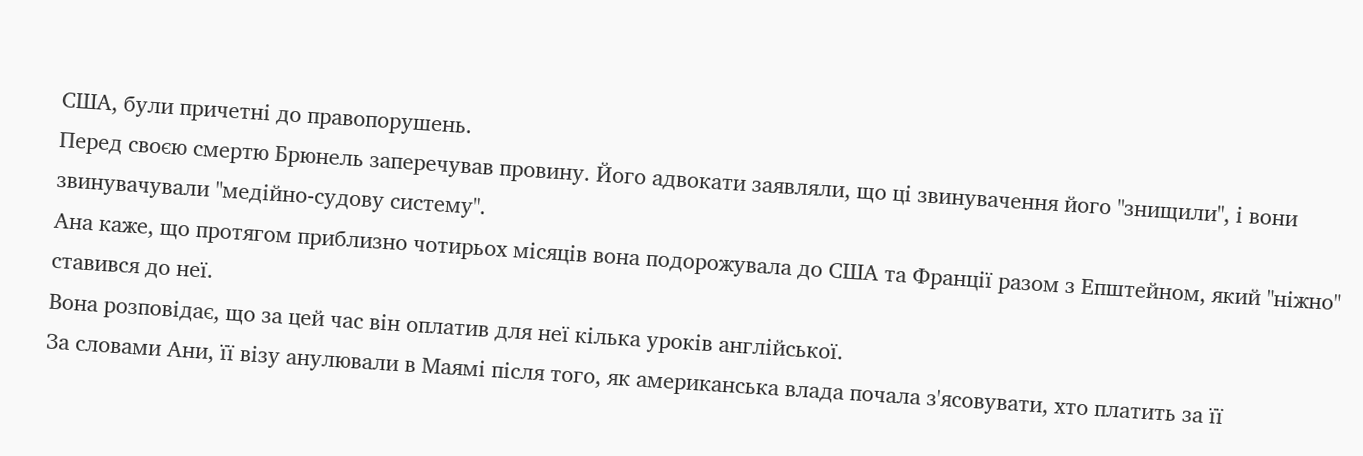США, були причетні до правопорушень.
Перед своєю смертю Брюнель заперечував провину. Його адвокати заявляли, що ці звинувачення його "знищили", і вони звинувачували "медійно-судову систему".
Ана каже, що протягом приблизно чотирьох місяців вона подорожувала до США та Франції разом з Епштейном, який "ніжно" ставився до неї.
Вона розповідає, що за цей час він оплатив для неї кілька уроків англійської.
За словами Ани, її візу анулювали в Маямі після того, як американська влада почала з'ясовувати, хто платить за її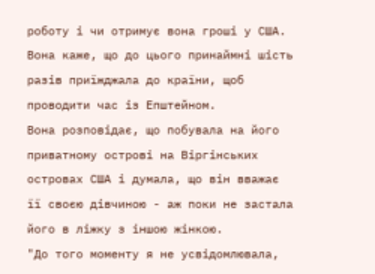роботу і чи отримує вона гроші у США.
Вона каже, що до цього принаймні шість разів приїжджала до країни, щоб проводити час із Епштейном.
Вона розповідає, що побувала на його приватному острові на Віргінських островах США і думала, що він вважає її своєю дівчиною - аж поки не застала його в ліжку з іншою жінкою.
"До того моменту я не усвідомлювала,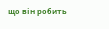що він робить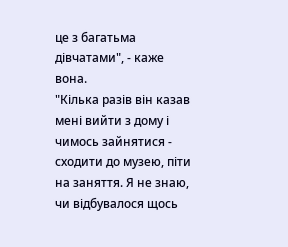це з багатьма дівчатами", - каже вона.
"Кілька разів він казав мені вийти з дому і чимось зайнятися - сходити до музею, піти на заняття. Я не знаю, чи відбувалося щось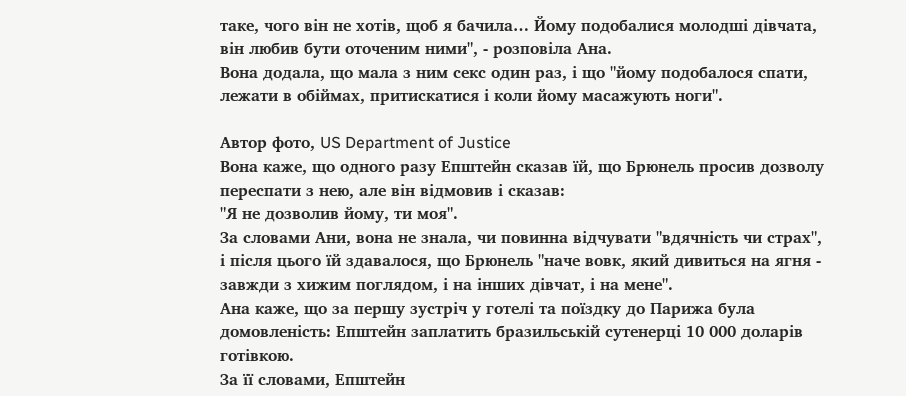таке, чого він не хотів, щоб я бачила… Йому подобалися молодші дівчата, він любив бути оточеним ними", - розповіла Ана.
Вона додала, що мала з ним секс один раз, і що "йому подобалося спати, лежати в обіймах, притискатися і коли йому масажують ноги".

Автор фото, US Department of Justice
Вона каже, що одного разу Епштейн сказав їй, що Брюнель просив дозволу переспати з нею, але він відмовив і сказав:
"Я не дозволив йому, ти моя".
За словами Ани, вона не знала, чи повинна відчувати "вдячність чи страх", і після цього їй здавалося, що Брюнель "наче вовк, який дивиться на ягня - завжди з хижим поглядом, і на інших дівчат, і на мене".
Ана каже, що за першу зустріч у готелі та поїздку до Парижа була домовленість: Епштейн заплатить бразильській сутенерці 10 000 доларів готівкою.
За її словами, Епштейн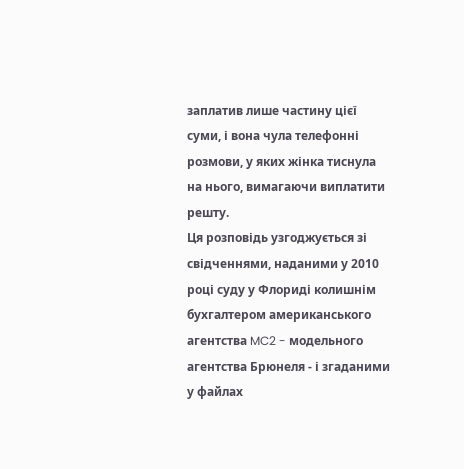заплатив лише частину цієї суми, і вона чула телефонні розмови, у яких жінка тиснула на нього, вимагаючи виплатити решту.
Ця розповідь узгоджується зі свідченнями, наданими у 2010 році суду у Флориді колишнім бухгалтером американського агентства MC2 - модельного агентства Брюнеля - і згаданими у файлах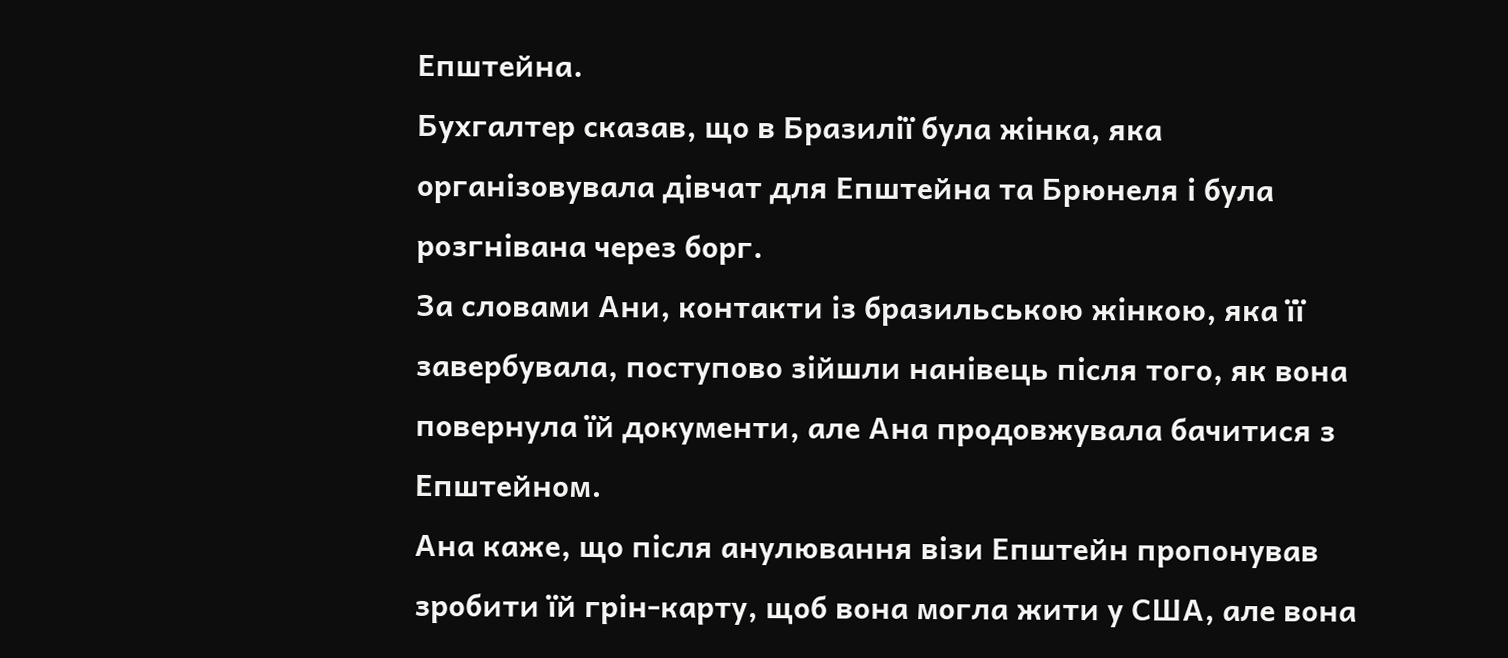Епштейна.
Бухгалтер сказав, що в Бразилії була жінка, яка організовувала дівчат для Епштейна та Брюнеля і була розгнівана через борг.
За словами Ани, контакти із бразильською жінкою, яка її завербувала, поступово зійшли нанівець після того, як вона повернула їй документи, але Ана продовжувала бачитися з Епштейном.
Ана каже, що після анулювання візи Епштейн пропонував зробити їй грін-карту, щоб вона могла жити у США, але вона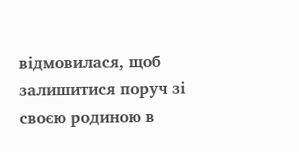відмовилася, щоб залишитися поруч зі своєю родиною в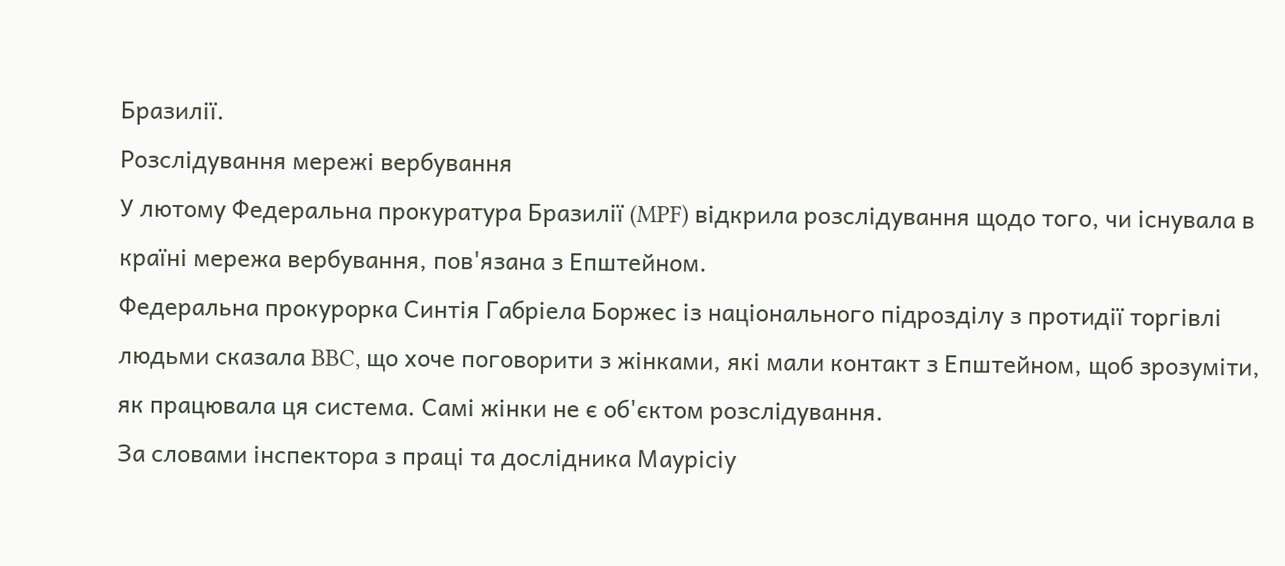Бразилії.
Розслідування мережі вербування
У лютому Федеральна прокуратура Бразилії (MPF) відкрила розслідування щодо того, чи існувала в країні мережа вербування, пов'язана з Епштейном.
Федеральна прокурорка Синтія Габріела Боржес із національного підрозділу з протидії торгівлі людьми сказала BBC, що хоче поговорити з жінками, які мали контакт з Епштейном, щоб зрозуміти, як працювала ця система. Самі жінки не є об'єктом розслідування.
За словами інспектора з праці та дослідника Маурісіу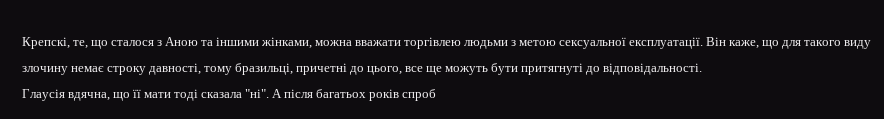Крепскі, те, що сталося з Аною та іншими жінками, можна вважати торгівлею людьми з метою сексуальної експлуатації. Він каже, що для такого виду злочину немає строку давності, тому бразильці, причетні до цього, все ще можуть бути притягнуті до відповідальності.
Глаусія вдячна, що її мати тоді сказала "ні". А після багатьох років спроб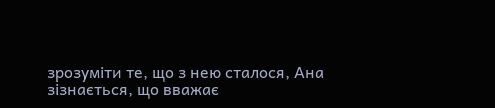зрозуміти те, що з нею сталося, Ана зізнається, що вважає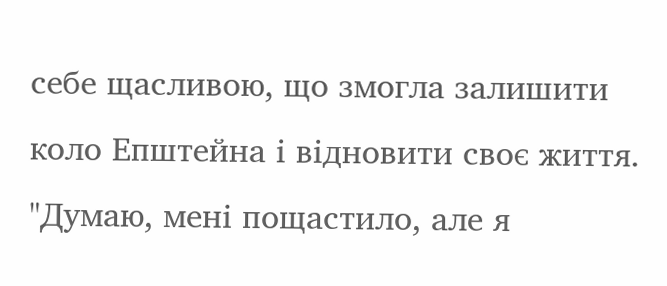себе щасливою, що змогла залишити коло Епштейна і відновити своє життя.
"Думаю, мені пощастило, але я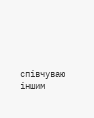співчуваю іншим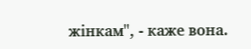жінкам", - каже вона.